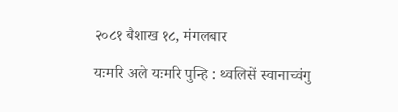२०८१ बैशाख १८, मंगलबार

यःमरि अले यःमरि पुन्हि : थ्वलिसें स्वानाच्वंगु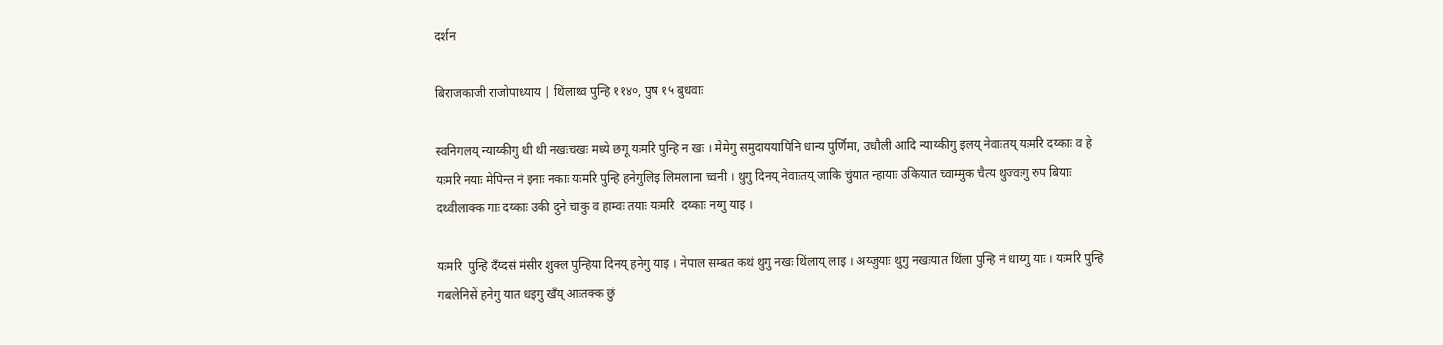दर्शन

बिराजकाजी राजोपाध्याय | थिंलाथ्व पुन्हि ११४०, पुष १५ बुधवाः

स्वनिगलय् न्याय्कीगु थी थी नखःचखः मध्ये छगू यःमरि पुन्हि न खः । मेमेगु समुदाययापिनि धान्य पुर्णिमा, उधौली आदि न्याय्कीगु इलय् नेवाःतय् यःमरि दय्काः व हे यःमरि नयाः मेपिन्त नं इनाः नकाः यःमरि पुन्हि हनेगुलिइ लिमलाना च्वनी । थुगु दिनय् नेवाःतय् जाकि चुंयात न्हायाः उकियात च्वाम्मुक चैत्य थुज्वःगु रुप बियाः दथ्वीलाक्क गाः दय्काः उकी दुने चाकु व हाम्वः तयाः यःमरि  दय्काः नय्गु याइ ।

यःमरि  पुन्हि दँय्दसं मंसीर शुक्ल पुन्हिया दिनय् हनेगु याइ । नेपाल सम्बत कथं थुगु नखः थिंलाय् लाइ । अय्जुयाः थुगु नखःयात थिंला पुन्हि नं धाय्गु याः । यःमरि पुन्हि गबलेनिसें हनेगु यात धइगु खँय् आःतक्क छुं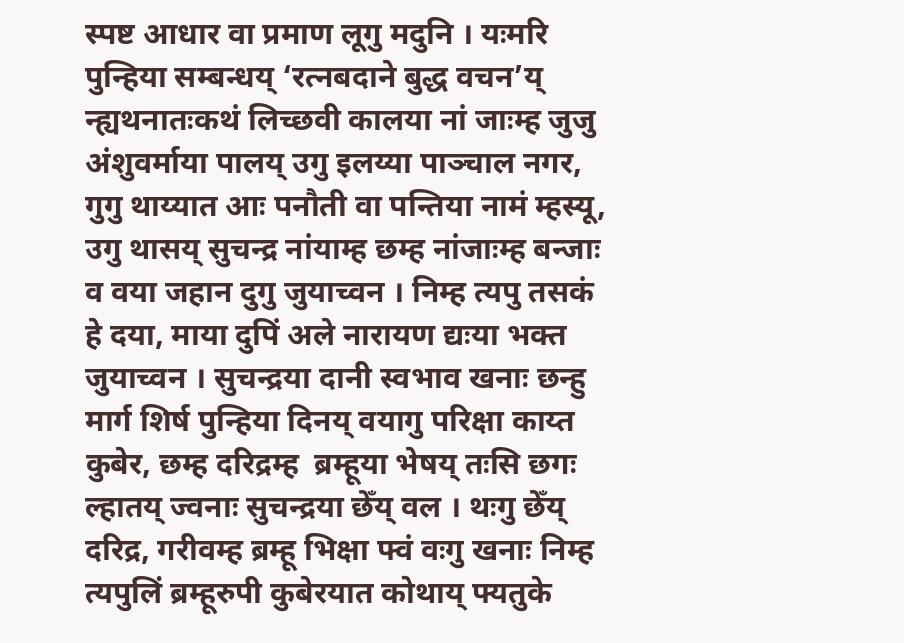स्पष्ट आधार वा प्रमाण लूगु मदुनि । यःमरि पुन्हिया सम्बन्धय् ‘रत्नबदाने बुद्ध वचन’य् न्ह्यथनातःकथं लिच्छवी कालया नां जाःम्ह जुजु अंशुवर्माया पालय् उगु इलय्या पाञ्चाल नगर, गुगु थाय्यात आः पनौती वा पन्तिया नामं म्हस्यू, उगु थासय् सुचन्द्र नांयाम्ह छम्ह नांजाःम्ह बन्जाः व वया जहान दुगु जुयाच्वन । निम्ह त्यपु तसकं हे दया, माया दुपिं अले नारायण द्यःया भक्त जुयाच्वन । सुचन्द्रया दानी स्वभाव खनाः छन्हु मार्ग शिर्ष पुन्हिया दिनय् वयागु परिक्षा काय्त कुबेर, छम्ह दरिद्रम्ह  ब्रम्हूया भेषय् तःसि छगः ल्हातय् ज्वनाः सुचन्द्रया छेँय् वल । थःगु छेँय् दरिद्र, गरीवम्ह ब्रम्हू भिक्षा फ्वं वःगु खनाः निम्ह त्यपुलिं ब्रम्हूरुपी कुबेरयात कोथाय् फ्यतुके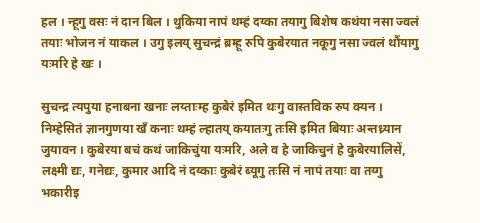हल । न्हूगु वसः नं दान बिल । थुकिया नापं थम्हं दय्का तयागु बिशेष कथंया नसा ज्वलं तयाः भोजन नं याकल । उगु इलय् सुचन्द्रं ब्रम्हू रुपि कुबेरयात नकूगु नसा ज्वलं थौंयागु यःमरि हे खः ।

सुचन्द्र त्यपुया हनाबना खनाः लय्ताःम्ह कुबेरं इमित थःगु वास्तविक रुप क्यन । निम्हेसितं ज्ञानगुणया खँ कनाः थम्हं ल्हातय् कयातःगु तःसि इमित बियाः अन्तध्र्यान जुयावन । कुबेरया बचं कथं जाकिचुंया यःमरि, अले व हे जाकिचुनं हे कुबेरयालिसें, लक्ष्मी द्यः, गनेद्यः, कुमार आदि नं दय्काः कुबेरं ब्यूगु तःसि नं नापं तयाः वा तय्गु भकारीइ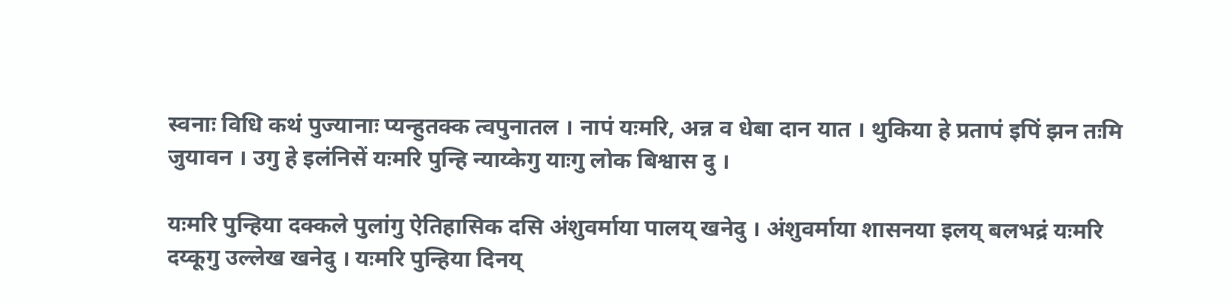स्वनाः विधि कथं पुज्यानाः प्यन्हुतक्क त्वपुनातल । नापं यःमरि, अन्न व धेबा दान यात । थुकिया हे प्रतापं इपिं झन तःमि जुयावन । उगु हे इलंनिसें यःमरि पुन्हि न्याय्केगु याःगु लोक बिश्वास दु ।

यःमरि पुन्हिया दक्कले पुलांगु ऐतिहासिक दसि अंशुवर्माया पालय् खनेदु । अंशुवर्माया शासनया इलय् बलभद्रं यःमरि दय्कूगु उल्लेख खनेदु । यःमरि पुन्हिया दिनय्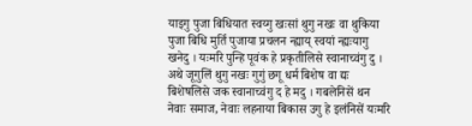याइगु पुजा बिधियात स्वय्गु खःसां थुगु नखः वा थुकिया पुजा बिधि मुर्ति पुजाया प्रचलन न्ह्याय् स्वयां न्ह्यःयागु खनेदु । यःमरि पुन्हि पूवंक हे प्रकृतीलिसे स्वानाच्वंगु दु । अथे जूगुलिं थुगु नखः गुगुं छगू धर्म बिशेष वा द्यः बिशेषलिसे जक स्वानाच्वंगु द हे मदु । गबलेनिसें थन नेवाः समाज, नेवाः लहनाया बिकास उगु हे इलंनिसें यःमरि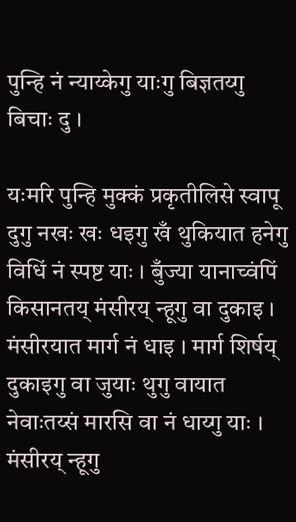पुन्हि नं न्याय्केगु याःगु बिज्ञतय्गु बिचाः दु ।

यःमरि पुन्हि मुक्कं प्रकृतीलिसे स्वापू दुगु नखः खः धइगु खँ थुकियात हनेगु विधिं नं स्पष्ट याः । बुँज्या यानाच्वंपिं किसानतय् मंसीरय् न्हूगु वा दुकाइ । मंसीरयात मार्ग नं धाइ । मार्ग शिर्षय् दुकाइगु वा जुयाः थुगु वायात नेवाःतय्सं मारसि वा नं धाय्गु याः । मंसीरय् न्हूगु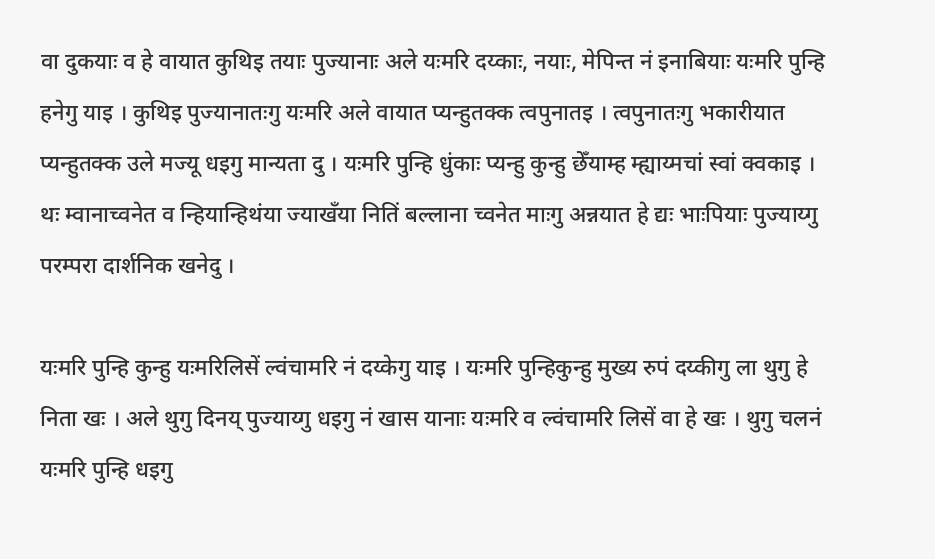वा दुकयाः व हे वायात कुथिइ तयाः पुज्यानाः अले यःमरि दय्काः, नयाः, मेपिन्त नं इनाबियाः यःमरि पुन्हि हनेगु याइ । कुथिइ पुज्यानातःगु यःमरि अले वायात प्यन्हुतक्क त्वपुनातइ । त्वपुनातःगु भकारीयात प्यन्हुतक्क उले मज्यू धइगु मान्यता दु । यःमरि पुन्हि धुंकाः प्यन्हु कुन्हु छेँयाम्ह म्ह्याय्मचां स्वां क्वकाइ । थः म्वानाच्वनेत व न्हियान्हिथंया ज्याखँया नितिं बल्लाना च्वनेत माःगु अन्नयात हे द्यः भाःपियाः पुज्याय्गु परम्परा दार्शनिक खनेदु ।

यःमरि पुन्हि कुन्हु यःमरिलिसें ल्वंचामरि नं दय्केगु याइ । यःमरि पुन्हिकुन्हु मुख्य रुपं दय्कीगु ला थुगु हे निता खः । अले थुगु दिनय् पुज्याय्गु धइगु नं खास यानाः यःमरि व ल्वंचामरि लिसें वा हे खः । थुगु चलनं यःमरि पुन्हि धइगु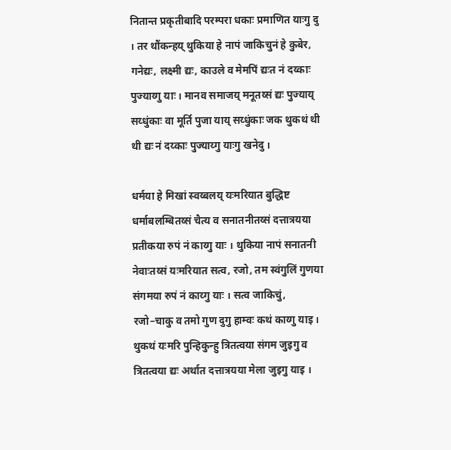नितान्त प्रकृतीबादि परम्परा धकाः प्रमाणित याःगु दु । तर थौंकन्हय् थुकिया हे नापं जाकिचुनं हे कुबेर, गनेद्यः, लक्ष्मी द्यः, काउले व मेमपिं द्यःत नं दय्काः पुज्याय्गु याः । मानव समाजय् मनूतय्सं द्यः पुज्याय् सय्धुंकाः वा मूर्ति पुजा याय् सय्धुंकाः जक थुकथं थी थी द्यः नं दय्काः पुज्याय्गु याःगु खनेदु ।

धर्मया हे मिखां स्वय्बलय् यःमरियात बुद्धिष्ट धर्माबलम्बितय्सं चैत्य व सनातनीतय्सं दत्तात्रयया प्रतीकया रुपं नं काय्गु याः । थुकिया नापं सनातनी नेवाःतय्सं यःमरियात सत्व, रजो, तम स्वंगुलिं गुणया संगमया रुपं नं काय्गु याः । सत्व जाकिचुं, रजो–चाकु व तमो गुण दुगु हाम्वः कथं काय्गु याइ । थुकथं यःमरि पुन्हिकुन्हु त्रितत्वया संगम जुइगु व त्रितत्वया द्यः अर्थात दत्तात्रयया मेला जुइगु याइ ।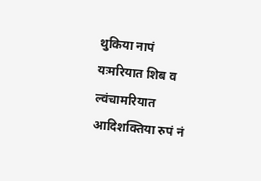थुकिया नापं यःमरियात शिब व ल्वंचामरियात आदिशक्तिया रुपं नं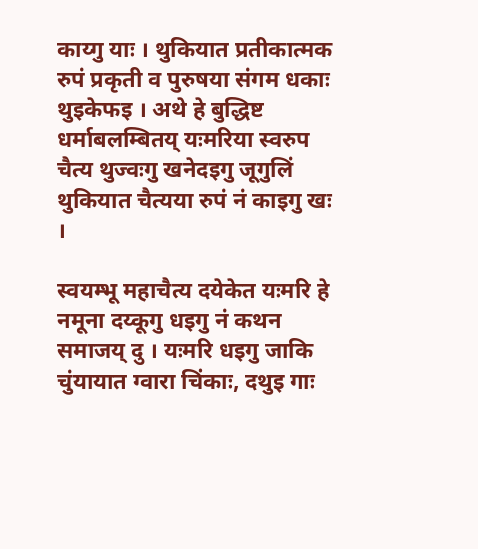काय्गु याः । थुकियात प्रतीकात्मक रुपं प्रकृती व पुरुषया संगम धकाः थुइकेफइ । अथे हे बुद्धिष्ट धर्माबलम्बितय् यःमरिया स्वरुप चैत्य थुज्वःगु खनेदइगु जूगुलिं थुकियात चैत्यया रुपं नं काइगु खः ।

स्वयम्भू महाचैत्य दयेकेत यःमरि हे नमूना दय्कूगु धइगु नं कथन समाजय् दु । यःमरि धइगु जाकि चुंयायात ग्वारा चिंकाः, दथुइ गाः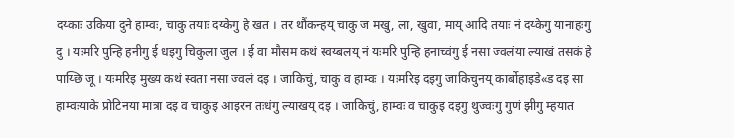दय्काः उकिया दुने हाम्वः, चाकु तयाः दय्केगु हे खत । तर थौंकन्हय् चाकु ज मखु, ला, खुवा, माय् आदि तयाः नं दय्केगु यानाहःगु दु । यःमरि पुन्हि हनीगु ई धइगु चिकुला जुल । ई वा मौसम कथं स्वय्बलय् नं यःमरि पुन्हि हनाच्वंगु ई नसा ज्वलंया ल्याखं तसकं हे पाय्छि जू । यःमरिइ मुख्य कथं स्वता नसा ज्वलं दइ । जाकिचुं, चाकु व हाम्वः । यःमरिइ दइगु जाकिचुनय् कार्बोहाइडे«ड दइ सा हाम्वःयाके प्रोटिनया मात्रा दइ व चाकुइ आइरन तःधंगु ल्याखय् दइ । जाकिचुं, हाम्वः व चाकुइ दइगु थुज्वःगु गुणं झीगु म्हयात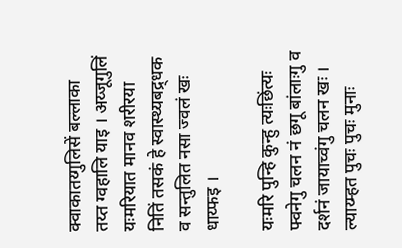क्वाकातय्गुलिसें बल्लाका तय्त ग्वहालि याइ । अय्जूगुलिं यःमरियात मानव शरीरया नितिं तसकं हे स्वास्थ्यबद्र्धक व सन्तुलित नसा ज्वलं खः धाय्फइ ।

यःमरि पुन्हि कुन्हु त्यःछिंत्यः फ्वनेगु चलन नं छगू बांलाःगु व दर्शनं जायाच्वंगु चलन खः । ल्याय्म्हत पुचः पुचः मुनाः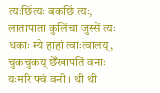त्यःछिंत्यः बकछिं त्यः, लातापाता कुलिंचा जुस्सें त्यः धकाः म्ये हाहां त्वाःत्वालय्, चुकचुकय् छेँखापतिं वनाः यःमरि फ्वं वनी । थी थी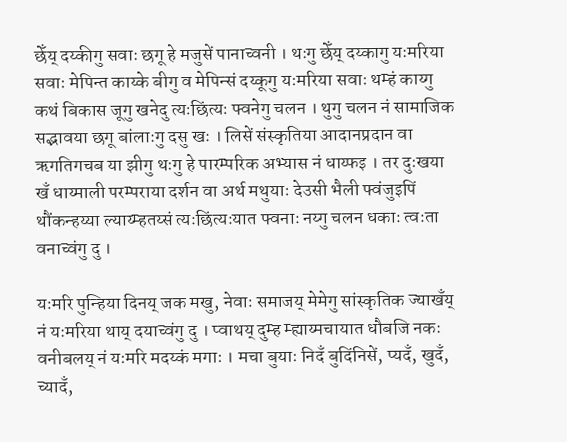छेँय् दय्कीगु सवाः छगू हे मजुसें पानाच्वनी । थःगु छेँय् दय्कागु यःमरिया सवाः मेपिन्त काय्के बीगु व मेपिन्सं दय्कूगु यःमरिया सवाः थम्हं काय्गु कथं बिकास जूगु खनेदु त्यःछिंत्यः फ्वनेगु चलन । थुगु चलन नं सामाजिक सद्भावया छगू बांलाःगु दसु खः । लिसें संस्कृतिया आदानप्रदान वा ऋगतिगचब या झीगु थःगु हे पारम्परिक अभ्यास नं धाय्फइ । तर दुःखया खँ धाय्माली परम्पराया दर्शन वा अर्थ मथुयाः देउसी भैली फ्वंजुइपिं थौंकन्हय्या ल्याय्म्हतय्सं त्यःछिंत्यःयात फ्वनाः नय्गु चलन धकाः त्वःता वनाच्वंगु दु ।

यःमरि पुन्हिया दिनय् जक मखु, नेवाः समाजय् मेमेगु सांस्कृतिक ज्याखँय् नं यःमरिया थाय् दयाच्वंगु दु । प्वाथय् दुम्ह म्ह्याय्मचायात धौबजि नकः वनीबलय् नं यःमरि मदय्कं मगाः । मचा बुयाः निदँ बुदिंनिसें, प्यदँ, खुदँ, च्यादँ,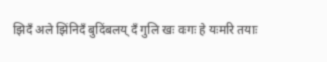झिदँ अले झिंनिदँ बुदिंबलय् दँ गुलि खः वःगः हे यःमरि तयाः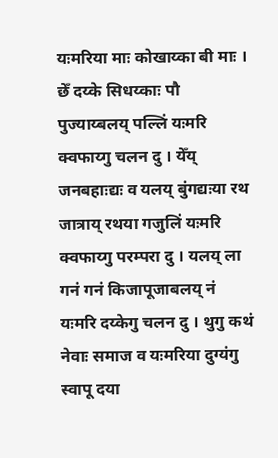यःमरिया माः कोखाय्का बी माः । छेँ दय्के सिधय्काः पौ पुज्याय्बलय् पल्लिं यःमरि क्वफाय्गु चलन दु । येँय् जनबहाःद्यः व यलय् बुंगद्यःया रथ जात्राय् रथया गजुलिं यःमरि क्वफाय्गु परम्परा दु । यलय् ला गनं गनं किजापूजाबलय् नं यःमरि दय्केगु चलन दु । थुगु कथं नेवाः समाज व यःमरिया दुग्यंगु स्वापू दया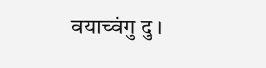वयाच्वंगु दु ।